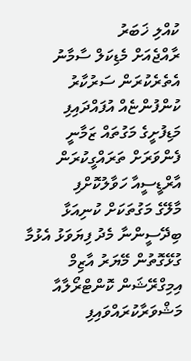ކުއްލި ޚަބަރު
ރާއްޖެއަށް މެޑިކަލް ސާމާނު އެތެރެކުރަން ސަރުކާރު ކުންފުންޏެއް އުފައްދައިފި
މަޑިފުށީގެ މަގުތައް ޒަމާނީ ފެންވަރަށް ތަރައްގީކުރަން އާރްޑީސީއާ ހަވާލުކޮށްފި
މާލޭގެ މަގުތަކަށް ކުނިއަޅާ ބިދޭސީންނާ މެދު ފިޔަވަޅު އެޅުމާ ގުޅޭގޮތުން މޭޔަރު އާޒިމް އިމިގްރޭޝަން ކޮންޓްރޯލާއާ މަޝްވަރާކުރައްވައިފި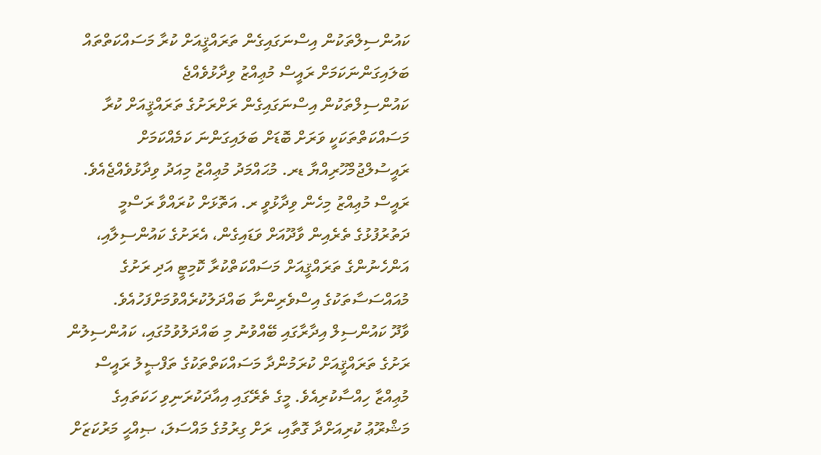ކައުންސިލްތަކުން އިސްނަގައިގެން ތަރައްޤީއަށް ކުރާ މަސައްކަތްތައް ބަލައިގަންނަކަމަށް ރައީސް މުޢިއްޒު ވިދާޅުވެއްޖެ
ކައުންސިލްތަކުން އިސްނަގައިގެން ރަށްރަށުގެ ތަރައްޤީއަށް ކުރާ މަސައްކަތްތަކަކީ ވަރަށް ބޮޑަށް ބަލައިގަންނަ ކަމެއްކަމަށް ރައީސުލްޖުމްހޫރިއްޔާ ޑރ. މުޙައްމަދު މުޢިއްޒު މިއަދު ވިދާޅުވެއްޖެއެވެ. ރައީސް މުޢިއްޒު މިހެން ވިދާޅުވީ ރ. އަތޮޅަށް ކުރައްވާ ރަސްމީ ދަތުރުފުޅުގެ ތެރެއިން ވާދޫއަށް ވަޑައިގެން، އެރަށުގެ ކައުންސިލާއި، އަންހެނުންގެ ތަރައްޤީއަށް މަސައްކަތްކުރާ ކޮމިޓީ އަދި ރަށުގެ މުއައްސަސާތަކުގެ އިސްވެރިންނާ ބައްދަލުކުރެއްވުމަށްފަހުއެވެ.
ވާދޫ ކައުންސިލް އިދާރާގައި ބޭއްވުނު މި ބައްދަލުވުމުގައި، ކައުންސިލުން ރަށުގެ ތަރައްޤީއަށް ކުރަމުންދާ މަސައްކަތްތަކުގެ ތަފްޞީލު ރައީސް މުޢިއްޒާ ހިއްސާކުރިއެވެ. މީގެ ތެރޭގައި އިއާދަކުރަނިވި ހަކަތައިގެ މަޝްރޫޢު ކުރިއަށްދާ ގޮތާއި، ރަށް ގިރުމުގެ މައްސަލަ، ޞިއްޙީ މަރުކަޒަށް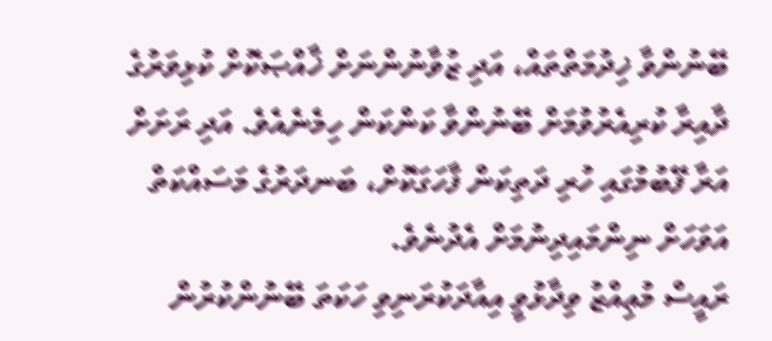ބޭނުންވާ ޚިދުމަތްތައް، އަދި ޒުވާނުންނަށް ޚާއްޞަކޮށް ކުޅިވަރުގެ ދާއިރާ ކުރިއެރުވުމަށް ބޭނުންވާ ކަންކަން ހިމެނެއެވެ. އަދި ރަށަށް އަރާ ފޭބުމުގައި ހުރި ދަތިކަން ފާހަގަކޮށް، ބަނދަރުގެ މަސައްކަތް އަވަހަށް ނިންމައިދިނުމަށް އެދުނެވެ.
ރައީސް މުޢިއްޒު ވިދާޅުވީ އިއާދަކުރަނިވި ހަކަތަ ބޭނުންކުރުން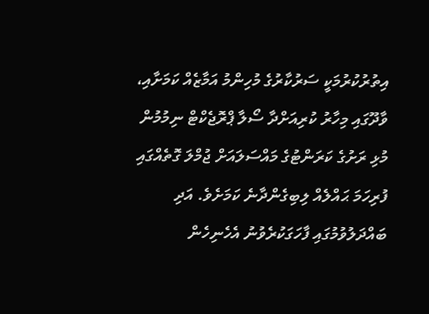އިތުރުކުރުމަކީ ސަރުކާރުގެ މުހިންމު އަމާޒެއް ކަމަށާއި، ވާދޫގައި މިހާރު ކުރިއަށްދާ ސޯލާ ޕްރޮޖެކްޓް ނިމުމުން މުޅި ރަށުގެ ކަރަންޓުގެ މައްސަލައަށް ޖުމްލަ ގޮތެއްގައި ފުރިހަމަ ޙައްލެއް ލިބިގެންދާނެ ކަމަށެވެ. އަދި ބައްދަލުވުމުގައި ފާހަގަކުރެވުނު އެހެނިހެން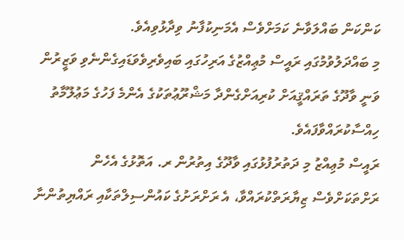ކަންކަން ބައްލަވާނެ ކަމަށްވެސް އެމަނިކުފާނު ވިދާޅުވިއެވެ.
މި ބައްދަލުވުމުގައި ރައީސް މުޢިއްޒުގެ އަރިހުގައި ބައިވެރިވެވަޑައިގެންނެވި ވަޒީރުން ވަނީ ވާދޫގެ ތަރައްޤީއަށް ކުރިއަށްގެންދާ މަޝްރޫޢުތަކުގެ އެންމެ ފަހުގެ މަޢުލޫމާތު ހިއްސާކުރައްވާފައެވެ.
ރައީސް މުޢިއްޒު މި ދަތުރުފުޅުގައި ވާދޫގެ އިތުރުން ރ. އަތޮޅުގެ އެހެން ރަށްތަކަށްވެސް ޒިޔާރަތްކުރައްވާ، އެ ރަށްރަށުގެ ކައުންސިލްތަކާއި ރައްޔިތުންނާ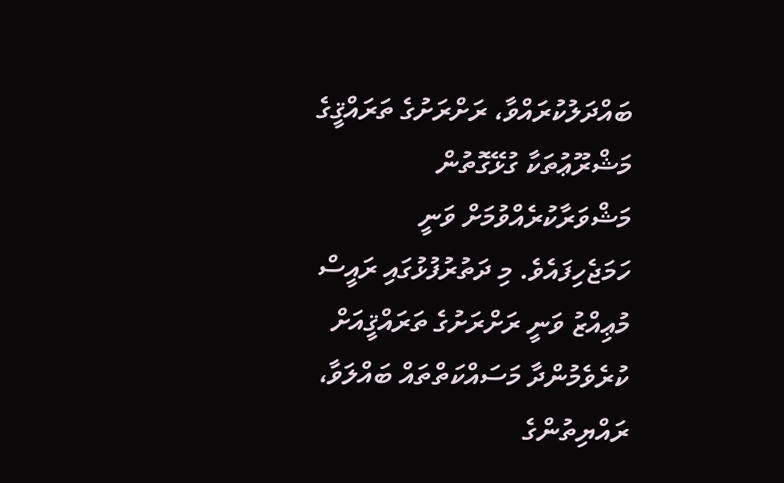ބައްދަލުކުރައްވާ، ރަށްރަށުގެ ތަރައްޤީގެ މަޝްރޫޢުތަކާ ގުޅޭގޮތުން މަޝްވަރާކުރެއްވުމަށް ވަނީ ހަމަޖެހިފައެވެ. މި ދަތުރުފުޅުގައި ރައީސް މުޢިއްޒު ވަނީ ރަށްރަށުގެ ތަރައްޤީއަށް ކުރެވެމުންދާ މަސައްކަތްތައް ބައްލަވާ، ރައްޔިތުންގެ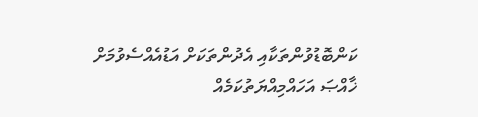ކަންބޮޑުވުންތަކާއި އެދުންތަކަށް އަޑުއެއްސެވުމަށް ޚާއްޞަ އަހައްމިއްޔަތުކަމެއް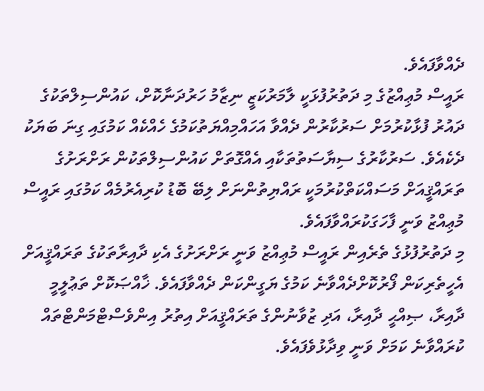ދެއްވާފައެވެ.
ރައީސް މުޢިއްޒުގެ މި ދަތުރުފުޅަކީ ލާމަރުކަޒީ ނިޒާމު ހަރުދަނާކޮށް، ކައުންސިލްތަކުގެ ދައުރު ފުޅާކުރުމަށް ސަރުކާރުން ދެއްވާ އަހައްމިއްޔަތުކަމުގެ ހެއްކެއް ކަމުގައި ގިނަ ބަޔަކު ދެކެއެވެ. ސަރުކާރުގެ ސިޔާސަތުތަކާއި އެއްގޮތަށް ކައުންސިލްތަކުން ރަށްރަށުގެ ތަރައްޤީއަށް މަސައްކަތްކުރުމަކީ ރައްޔިތުންނަށް ލިބޭ ބޮޑު ކުރިއެރުމެއް ކަމުގައި ރައީސް މުޢިއްޒު ވަނީ ފާހަގަކުރައްވާފައެވެ.
މި ދަތުރުފުޅުގެ ތެރެއިން ރައީސް މުޢިއްޒު ވަނީ ރަށްރަށުގެ އެކި ދާއިރާތަކުގެ ތަރައްޤީއަށް އެހީތެރިކަން ފޯރުކޮށްދެއްވާނެ ކަމުގެ ޔަގީންކަން ދެއްވާފައެވެ. ޚާއްޞަކޮށް ތަޢުލީމީ ދާއިރާ، ޞިއްޙީ ދާއިރާ، އަދި ޒުވާނުންގެ ތަރައްޤީއަށް އިތުރު އިންވެސްޓްމަންޓްތައް ކުރައްވާނެ ކަމަށް ވަނީ ވިދާޅުވެފައެވެ.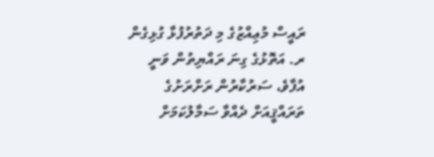ރައީސް މުޢިއްޒުގެ މި ދަތުރުފުޅާ ގުޅިގެން ރ. އަތޮޅުގެ ގިނަ ރައްޔިތުން ވަނީ އުފާވެ، ސަރުކާރުން ރަށްރަށުގެ ތަރައްޤީއަށް ދެއްވާ ސަމާލުކަމަށް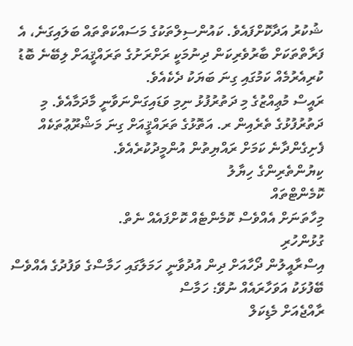ޝުކުރު އަދާކޮށްފައެވެ. ކައުންސިލްތަކުގެ މަސައްކަތްތައް ބަލައިގަނެ، އެ ފަރާތްތަކަށް ބާރުވެރިކަން ދިނުމަކީ ރަށްރަށުގެ ތަރައްޤީއަށް ލިބޭނެ ބޮޑު ކުރިއެރުމެއް ކަމުގައި ގިނަ ބަޔަކު ދެކެއެވެ.
ރައީސް މުޢިއްޒުގެ މި ދަތުރުފުޅު ނިމި ވަޑައިގަންނަވާނީ މާދަމާއެވެ. މި ދަތުރުފުޅުގެ ތެރެއިން ރ. އަތޮޅުގެ ތަރައްޤީއަށް ގިނަ މަޝްރޫޢުތަކެއް ފެށިގެންދާނެ ކަމަށް ރައްޔިތުން އުންމީދުކުރެއެވެ.
ކިޔުންތެރިންގެ ހިޔާލު
ކޮމެންޓްތައް
މިހާތަނަށް އެއްވެސް ކޮމެންޓެއް ކޮށްފައެއް ނެތް.
ގުޅުންހުރި
އިސްރާއީލުން ދޯހާއަށް ދިން އުދުވާނީ ހަމަލާގައި ހަމާސްގެ ވަފުދުގެ އެއްވެސް ބޭފުޅަކު އަވަހާރައެއް ނުވޭ: ހަމާސް
ރާއްޖެއަށް މެޑިކަލް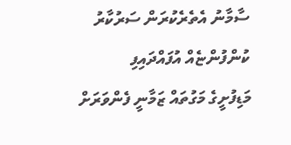ސާމާނު އެތެރެކުރަން ސަރުކާރު ކުންފުންޏެއް އުފައްދައިފި
މަޑިފުށީގެ މަގުތައް ޒަމާނީ ފެންވަރަށް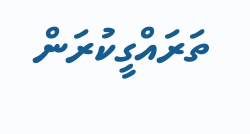ތަރައްގީކުރަން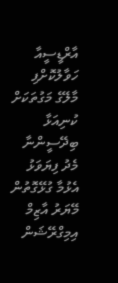އާރްޑީސީއާ ހަވާލުކޮށްފި
މާލޭގެ މަގުތަކަށް ކުނިއަޅާ ބިދޭސީންނާ މެދު ފިޔަވަޅު އެޅުމާ ގުޅޭގޮތުން މޭޔަރު އާޒިމް އިމިގްރޭޝަން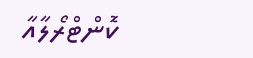ކޮންޓްރޯލާއާ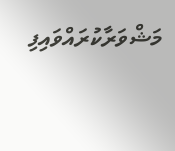މަޝްވަރާކުރައްވައިފި